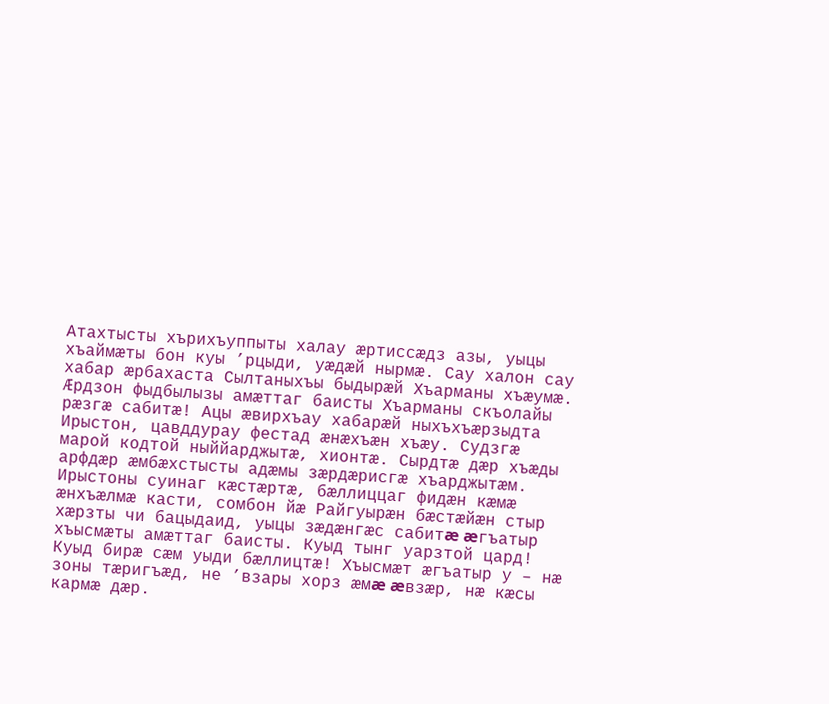Атахтысты хърихъуппыты халау æртиссæдз азы, уыцы хъаймæты бон куы ’рцыди, уæдæй нырмæ. Сау халон сау хабар æрбахаста Сылтаныхъы быдырæй Хъарманы хъæумæ. Æрдзон фыдбылызы амæттаг баисты Хъарманы скъолайы рæзгæ сабитæ! Ацы æвирхъау хабарæй ныхъхъæрзыдта Ирыстон, цавддурау фестад æнæхъæн хъæу. Судзгæ марой кодтой ныййарджытæ, хионтæ. Сырдтæ дæр хъæды арфдæр æмбæхстысты адæмы зæрдæрисгæ хъарджытæм.
Ирыстоны суинаг кæстæртæ, бæллиццаг фидæн кæмæ æнхъæлмæ касти, сомбон йæ Райгуырæн бæстæйæн стыр хæрзты чи бацыдаид, уыцы зæдæнгæс сабитæ æгъатыр хъысмæты амæттаг баисты. Куыд тынг уарзтой цард! Куыд бирæ сæм уыди бæллицтæ! Хъысмæт æгъатыр у – нæ зоны тæригъæд, не ’взары хорз æмæ æвзæр, нæ кæсы кармæ дæр.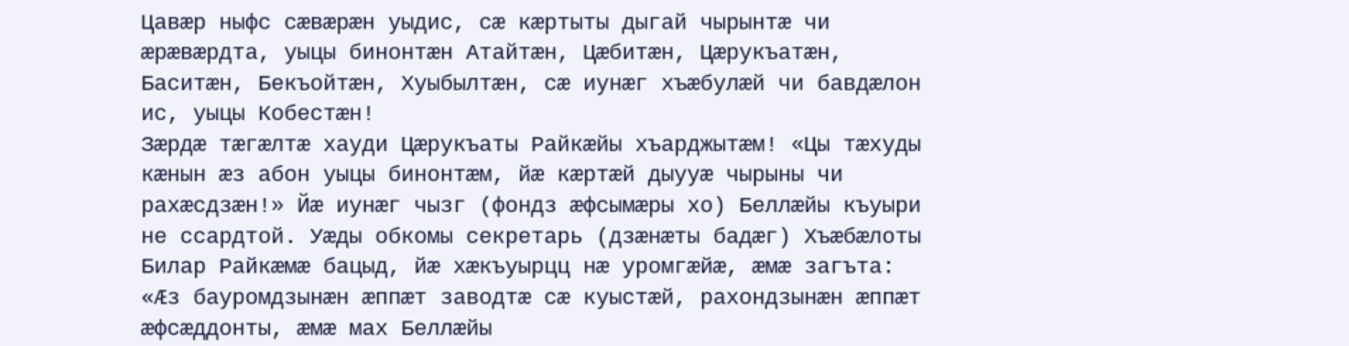Цавæр ныфс сæвæрæн уыдис, сæ кæртыты дыгай чырынтæ чи æрæвæрдта, уыцы бинонтæн Атайтæн, Цæбитæн, Цæрукъатæн, Баситæн, Бекъойтæн, Хуыбылтæн, сæ иунæг хъæбулæй чи бавдæлон ис, уыцы Кобестæн!
Зæрдæ тæгæлтæ хауди Цæрукъаты Райкæйы хъарджытæм! «Цы тæхуды кæнын æз абон уыцы бинонтæм, йæ кæртæй дыууæ чырыны чи рахæсдзæн!» Йæ иунæг чызг (фондз æфсымæры хо) Беллæйы къуыри не ссардтой. Уæды обкомы секретарь (дзæнæты бадæг) Хъæбæлоты Билар Райкæмæ бацыд, йæ хæкъуырцц нæ уромгæйæ, æмæ загъта: «Æз бауромдзынæн æппæт заводтæ сæ куыстæй, рахондзынæн æппæт æфсæддонты, æмæ мах Беллæйы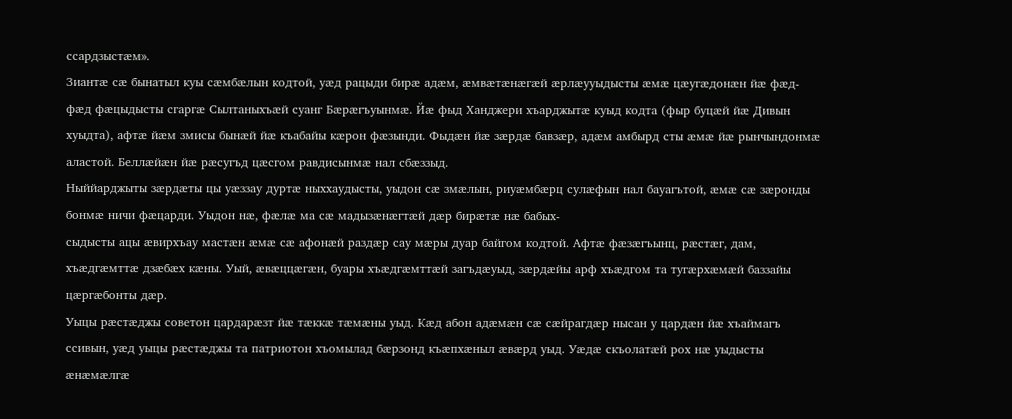ссардзыстæм».
Зиантæ сæ бынатыл куы сæмбæлын кодтой, уæд рацыди бирæ адæм, æмвæтæнæгæй æрлæууыдысты æмæ цæугæдонæн йæ фæд-фæд фæцыдысты сгаргæ Сылтаныхъæй суанг Бæрæгъуынмæ. Йæ фыд Ханджери хъарджытæ куыд кодта (фыр буцæй йæ Дивын хуыдта), афтæ йæм змисы бынæй йæ къабайы кæрон фæзынди. Фыдæн йæ зæрдæ бавзæр, адæм амбырд сты æмæ йæ рынчындонмæ аластой. Беллæйæн йæ рæсугъд цæсгом равдисынмæ нал сбæззыд.
Ныййарджыты зæрдæты цы уæззау дуртæ ныххаудысты, уыдон сæ змæлын, риуæмбæрц сулæфын нал бауагътой, æмæ сæ зæронды бонмæ ничи фæцарди. Уыдон нæ, фæлæ ма сæ мадызæнæгтæй дæр бирæтæ нæ бабых-
сыдысты ацы æвирхъау мастæн æмæ сæ афонæй раздæр сау мæры дуар байгом кодтой. Афтæ фæзæгъынц, рæстæг, дам, хъæдгæмттæ дзæбæх кæны. Уый, æвæццæгæн, буары хъæдгæмттæй загъдæуыд, зæрдæйы арф хъæдгом та тугæрхæмæй баззайы цæргæбонты дæр.
Уыцы рæстæджы советон цардарæзт йæ тæккæ тæмæны уыд. Кæд абон адæмæн сæ сæйрагдæр нысан у цардæн йæ хъаймагъ ссивын, уæд уыцы рæстæджы та патриотон хъомылад бæрзонд къæпхæныл æвæрд уыд. Уæдæ скъолатæй рох нæ уыдысты æнæмæлгæ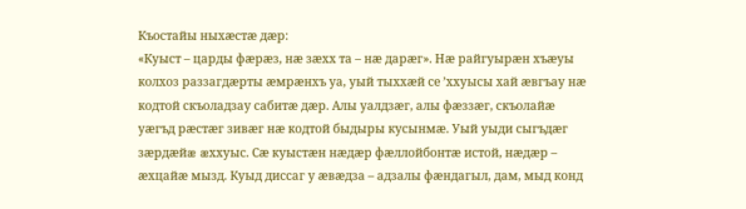Къостайы ныхæстæ дæр:
«Куыст – царды фæрæз, нæ зæхх та – нæ дарæг». Нæ райгуырæн хъæуы колхоз раззагдæрты æмрæнхъ уа, уый тыххæй се ’ххуысы хай æвгъау нæ кодтой скъоладзау сабитæ дæр. Алы уалдзæг, алы фæззæг, скъолайæ уæгъд рæстæг зивæг нæ кодтой быдыры кусынмæ. Уый уыди сыгъдæг зæрдæйæ æххуыс. Сæ куыстæн нæдæр фæллойбонтæ истой, нæдæр – æхцайæ мызд. Куыд диссаг у æвæдза – адзалы фæндагыл, дам, мыд конд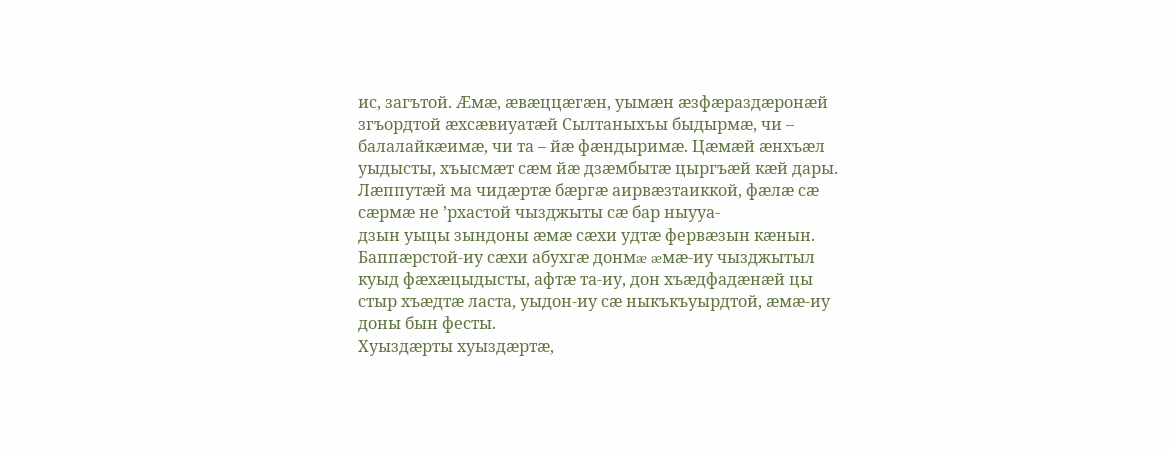ис, загътой. Æмæ, æвæццæгæн, уымæн æзфæраздæронæй згъордтой æхсæвиуатæй Сылтаныхъы быдырмæ, чи – балалайкæимæ, чи та – йæ фæндыримæ. Цæмæй æнхъæл уыдысты, хъысмæт сæм йæ дзæмбытæ цыргъæй кæй дары. Лæппутæй ма чидæртæ бæргæ аирвæзтаиккой, фæлæ сæ сæрмæ не ’рхастой чызджыты сæ бар ныууа-
дзын уыцы зындоны æмæ сæхи удтæ фервæзын кæнын. Баппæрстой-иу сæхи абухгæ донмæ æмæ-иу чызджытыл куыд фæхæцыдысты, афтæ та-иу, дон хъæдфадæнæй цы стыр хъæдтæ ласта, уыдон-иу сæ ныкъкъуырдтой, æмæ-иу доны бын фесты.
Хуыздæрты хуыздæртæ,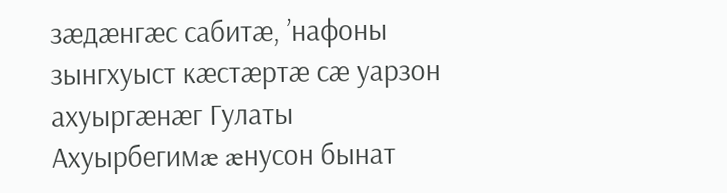зæдæнгæс сабитæ, ’нафоны зынгхуыст кæстæртæ сæ уарзон ахуыргæнæг Гулаты Ахуырбегимæ æнусон бынат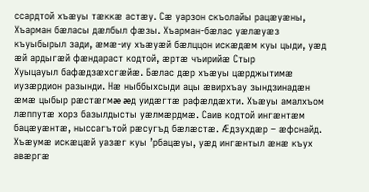ссардтой хъæуы тæккæ астæу. Сæ уарзон скъолайы рацæуæны, Хъарман бæласы дæлбыл фæзы. Хъарман-бæлас уæлæуæз къуыбырыл зади, æмæ-иу хъæуæй бæлццон искæдæм куы цыди, уæд æй ардыгæй фæндараст кодтой, æртæ чъирийæ Стыр
Хуыцауыл бафæдзæхсгæйæ. Бæлас дæр хъæуы цæрджытимæ иузæрдион разынди. Нæ ныббыхсыди ацы æвирхъау зындзинадæн æмæ цыбыр рæстæгмæ æд уидæгтæ рафæлдæхти. Хъæуы амалхъом лæппутæ хорз базылдысты уæлмæрдмæ. Саив кодтой ингæнтæм бацæуæнтæ, ныссагътой рæсугъд бæлæстæ. Æдзухдæр – æфснайд. Хъæумæ искæцæй уазæг куы ’рбацæуы, уæд ингæнтыл æнæ къух авæргæ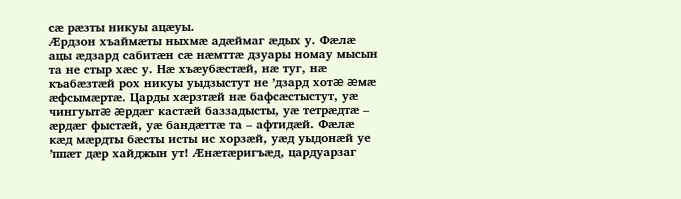сæ рæзты никуы ацæуы.
Æрдзон хъаймæты ныхмæ адæймаг æдых у. Фæлæ ацы æдзард сабитæн сæ нæмттæ дзуары номау мысын та не стыр хæс у. Нæ хъæубæстæй, нæ туг, нæ къабæзтæй рох никуы уыдзыстут не ’дзард хотæ æмæ æфсымæртæ. Царды хæрзтæй нæ бафсæстыстут, уæ чингуытæ æрдæг кастæй баззадысты, уæ тетрæдтæ – æрдæг фыстæй, уæ бандæттæ та – афтидæй. Фæлæ кæд мæрдты бæсты исты ис хорзæй, уæд уыдонæй уе ’ппæт дæр хайджын ут! Æнæтæригъæд, цардуарзаг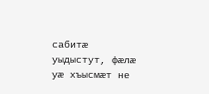сабитæ уыдыстут, фæлæ уæ хъысмæт не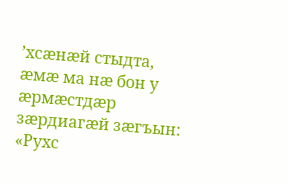’хсæнæй стыдта, æмæ ма нæ бон у æрмæстдæр зæрдиагæй зæгъын: «Рухс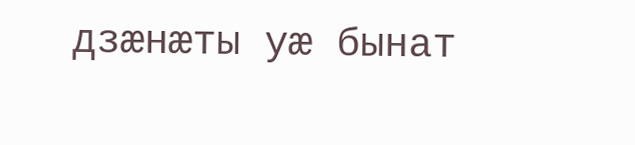дзæнæты уæ бынат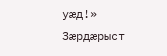уæд!»
Зæрдæрыст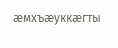æмхъæуккæгты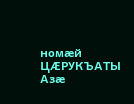номæй
ЦÆРУКЪАТЫ Азæ